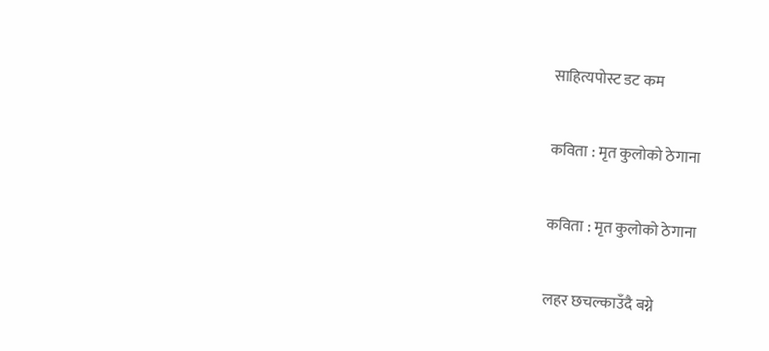साहित्यपोस्ट डट कम

कविता : मृत कुलोको ठेगाना

कविता : मृत कुलोको ठेगाना

लहर छचल्काउँदै बग्ने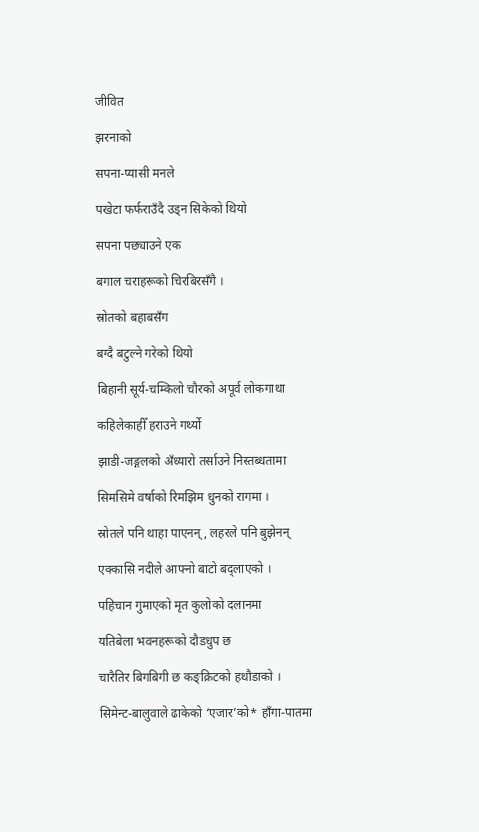जीवित

झरनाको

सपना-प्यासी मनले

पखेटा फर्फराउँदै उड्न सिकेको थियो

सपना पछ्याउने एक

बगाल चराहरूको चिरबिरसँगै ।

स्रोतको बहाबसँग

बग्दै बटुल्ने गरेको थियो

बिहानी सूर्य-चम्किलो चौरको अपूर्व लोकगाथा

कहिलेकाहीँ हराउने गर्थ्यो

झाडी-जङ्गलको अँध्यारो तर्साउने निस्तब्धतामा

सिमसिमे वर्षाको रिमझिम धुनको रागमा ।

स्रोतले पनि थाहा पाएनन्, लहरले पनि बुझेनन्

एक्कासि नदीले आफ्नो बाटो बद्लाएको ।

पहिचान गुमाएको मृत कुलोको दलानमा

यतिबेला भवनहरूको दौडधुप छ

चारैतिर बिगबिगी छ कङ्क्रिटको हथौडाको ।

सिमेन्ट-बालुवाले ढाकेको ‘एजार’को* हाँगा-पातमा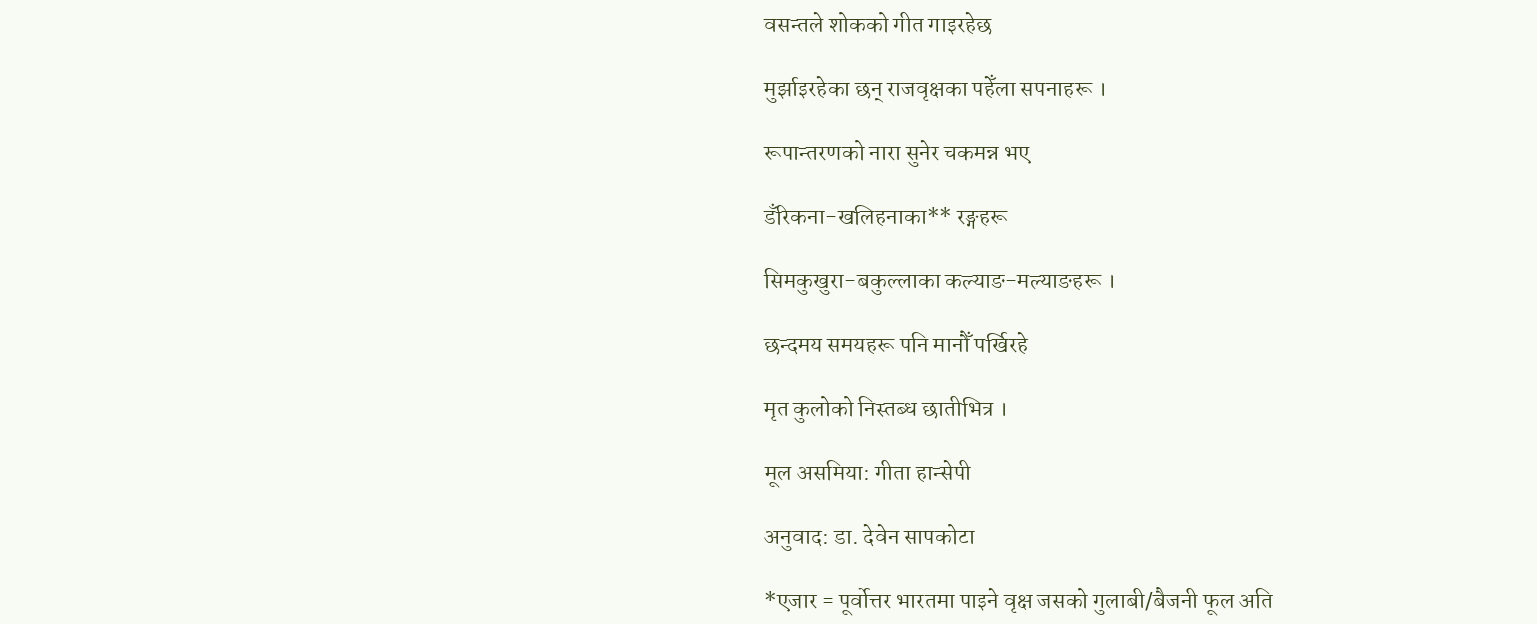वसन्तले शोकको गीत गाइरहेछ

मुर्झाइरहेका छन् राजवृक्षका पहेँला सपनाहरू ।

रूपान्तरणको नारा सुनेर चकमन्न भए

डँरिकना-खलिहनाका** रङ्गहरू

सिमकुखुरा-बकुल्लाका कल्याङ-मल्याङहरू ।

छन्दमय समयहरू पनि मानौँ पर्खिरहे

मृत कुलोको निस्तब्ध छातीभित्र ।

मूल असमिया: गीता हान्सेपी

अनुवाद: डा. देवेन सापकोटा

*एजार = पूर्वोत्तर भारतमा पाइने वृक्ष जसको गुलाबी/बैजनी फूल अति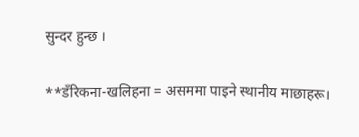सुन्दर हुन्छ ।

**डँरिकना-खलिहना = असममा पाइने स्थानीय माछाहरू।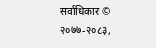सर्वाधिकार © २०७७-२०८३,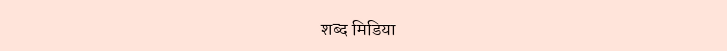शब्द मिडिया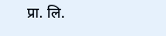प्रा. लि.